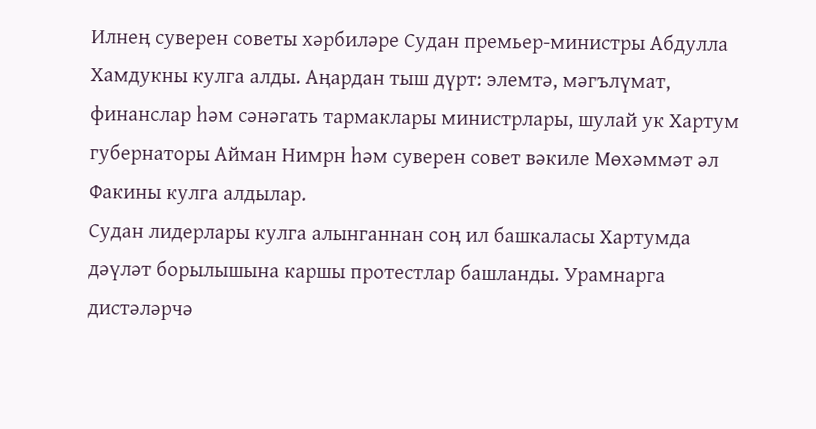Илнең суверен советы хәрбиләре Судан премьер-министры Абдулла Хамдукны кулга алды. Аңардан тыш дүрт: элемтә, мәгълүмат, финанслар һәм сәнәгать тармаклары министрлары, шулай ук Хартум губернаторы Айман Нимрн һәм суверен совет вәкиле Мөхәммәт әл Факины кулга алдылар.
Судан лидерлары кулга алынганнан соң ил башкаласы Хартумда дәүләт борылышына каршы протестлар башланды. Урамнарга дистәләрчә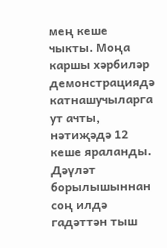мең кеше чыкты. Моңа каршы хәрбиләр демонстрациядә катнашучыларга ут ачты, нәтиҗәдә 12 кеше яраланды.
Дәүләт борылышыннан соң илдә гадәттән тыш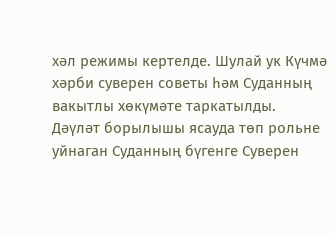хәл режимы кертелде. Шулай ук Күчмә хәрби суверен советы һәм Суданның вакытлы хөкүмәте таркатылды.
Дәүләт борылышы ясауда төп рольне уйнаган Суданның бүгенге Суверен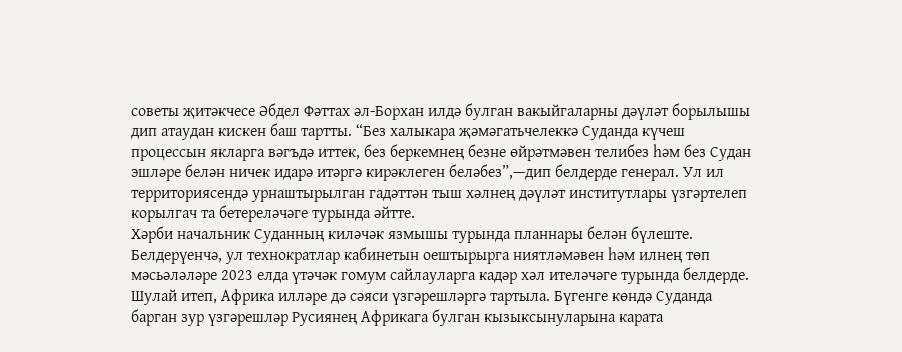советы җитәкчесе Әбдел Фәттах әл-Борхан илдә булган вакыйгаларны дәүләт борылышы дип атаудан кискен баш тартты. “Без халыкара җәмәгатьчелеккә Суданда күчеш процессын якларга вәгъдә иттек, без беркемнең безне өйрәтмәвен телибез һәм без Судан эшләре белән ничек идарә итәргә кирәклеген беләбез”,—дип белдерде генерал. Ул ил территориясендә урнаштырылган гадәттән тыш хәлнең дәүләт институтлары үзгәртелеп корылгач та бетереләчәге турында әйтте.
Хәрби начальник Суданның киләчәк язмышы турында планнары белән бүлеште. Белдерүенчә, ул технократлар кабинетын оештырырга ниятләмәвен һәм илнең төп мәсьәләләре 2023 елда үтәчәк гомум сайлауларга кадәр хәл ителәчәге турында белдерде.
Шулай итеп, Африка илләре дә сәяси үзгәрешләргә тартыла. Бүгенге көндә Суданда барган зур үзгәрешләр Русиянең Африкага булган кызыксынуларына карата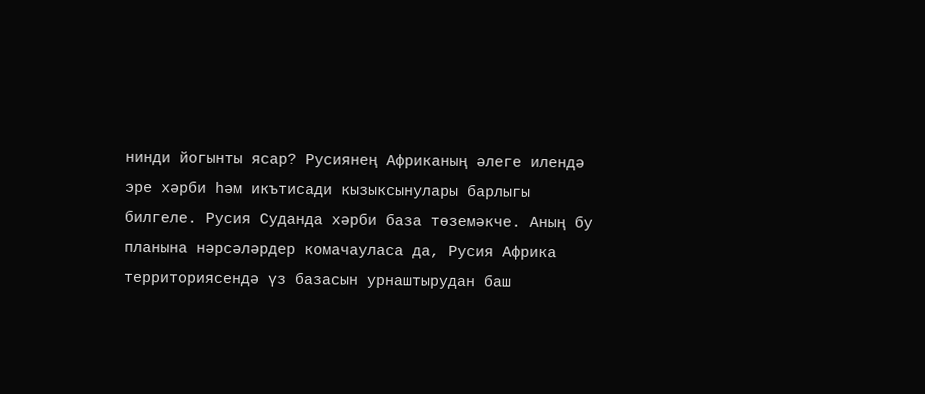нинди йогынты ясар? Русиянең Африканың әлеге илендә эре хәрби һәм икътисади кызыксынулары барлыгы билгеле. Русия Суданда хәрби база төземәкче. Аның бу планына нәрсәләрдер комачауласа да, Русия Африка территориясендә үз базасын урнаштырудан баш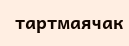тартмаячак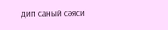дип саный сәяси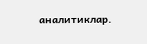аналитиклар.